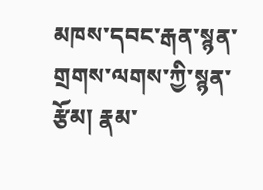མཁས་དབང་རྒན་སྙན་གྲགས་ལགས་ཀྱི་སྙན་རྩོམ། རྣམ་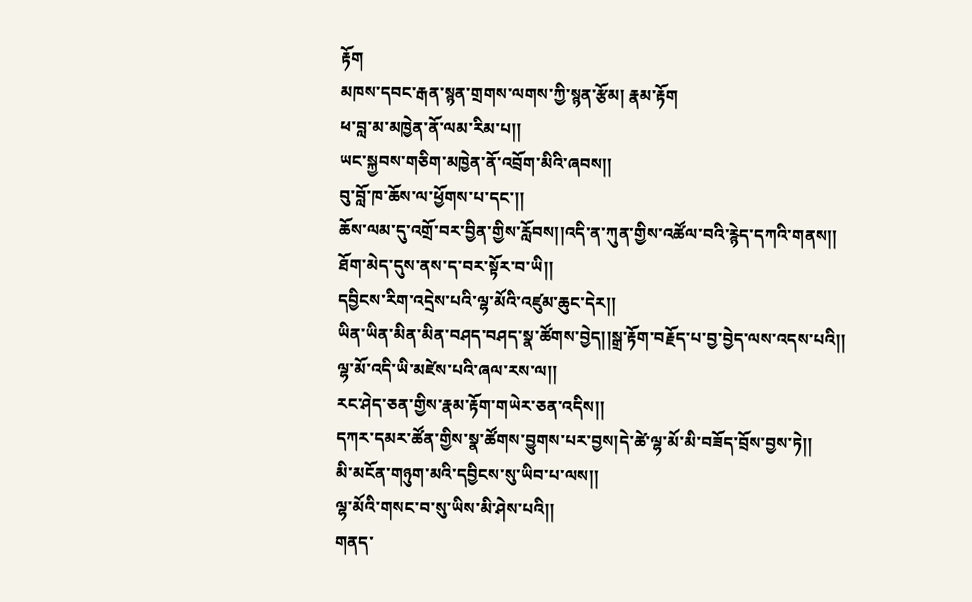རྟོག
མཁས་དབང་རྒན་སྙན་གྲགས་ལགས་ཀྱི་སྙན་རྩོམ། རྣམ་རྟོག
ཕ་བླ་མ་མཁྱེན་ནོ་ལམ་རིམ་པ།།
ཡང་སྐྱབས་གཅིག་མཁྱེན་ནོ་འབྲོག་མིའི་ཞབས།།
བུ་བློ་ཁ་ཆོས་ལ་ཕྱོགས་པ་དང་།།
ཆོས་ལམ་དུ་འགྲོ་བར་བྱིན་གྱིས་རློབས།།འདི་ན་ཀུན་གྱིས་འཚོལ་བའི་རྙེད་དཀའི་གནས།།
ཐོག་མེད་དུས་ནས་ད་བར་སྟོར་བ་ཡི།།
དབྱིངས་རིག་འདྲེས་པའི་ལྷ་མོའི་འཛུམ་ཆུང་དེར།།
ཡིན་ཡིན་མིན་མིན་བཤད་བཤད་སྣ་ཚོགས་བྱེད།།སྒྲ་རྟོག་བརྗོད་པ་བྱ་བྱེད་ལས་འདས་པའི།།
ལྷ་མོ་འདི་ཡི་མཛེས་པའི་ཞལ་རས་ལ།།
རང་ཤེད་ཅན་གྱིས་རྣམ་རྟོག་གཡེར་ཅན་འདིས།།
དཀར་དམར་ཚོན་གྱིས་སྣ་ཚོགས་བྱུགས་པར་བྱས།དེ་ཚེ་ལྷ་མོ་མི་བཟོད་བྲོས་བྱས་ཏེ།།
མི་མངོན་གཉུག་མའི་དབྱིངས་སུ་ཡིབ་པ་ལས།།
ལྷ་མོའི་གསང་བ་སུ་ཡིས་མི་ཤེས་པའི།།
གནད་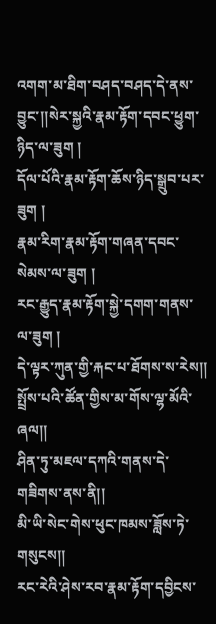འགག་མ་ཐིག་བཤད་བཤད་དེ་ནས་བྱུང་།།སེར་སྐྱའི་རྣམ་རྟོག་དབང་ཕྱུག་ཉིད་ལ་ཟུག །
དོལ་པོའི་རྣམ་རྟོག་ཆོས་ཉིད་སྒྲུབ་པར་ཟུག །
རྣམ་རིག་རྣམ་རྟོག་གཞན་དབང་སེམས་ལ་ཟུག །
རང་རྒྱུད་རྣམ་རྟོག་སྐྱེ་དགག་གནས་ལ་ཟུག །
དེ་ལྟར་ཀུན་གྱི་རྐང་པ་ཐོགས་ས་རེས།།
སྤྲོས་པའི་ཚོན་གྱིས་མ་གོས་ལྷ་མོའི་ཞལ།།
ཤིན་ཏུ་མཇལ་དཀའི་གནས་དེ་གཟིགས་ནས་ནི།།
མི་ཡི་སེང་གེས་ཕུང་ཁམས་ཟློས་ཏེ་གསུངས།།
རང་རེའི་ཤེས་རབ་རྣམ་རྟོག་དབྱིངས་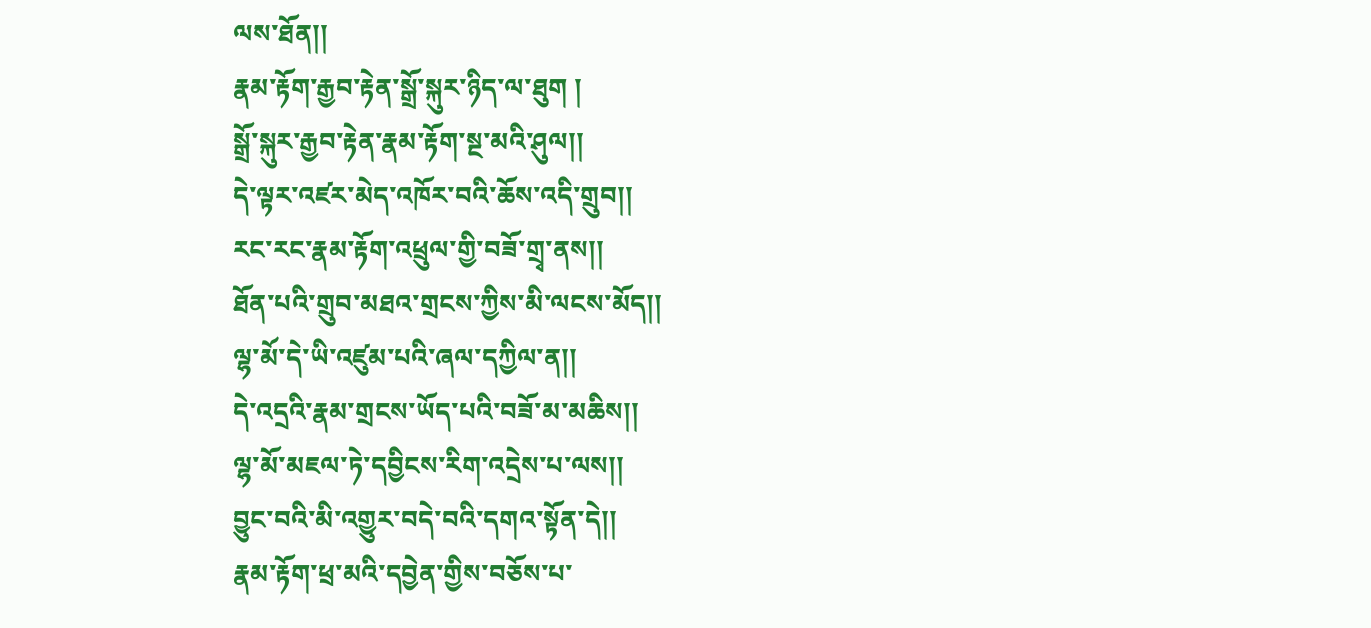ལས་ཐོན།།
རྣམ་རྟོག་རྒྱབ་རྟེན་སྒྲོ་སྐུར་ཉིད་ལ་ཐུག །
སྒྲོ་སྐུར་རྒྱབ་རྟེན་རྣམ་རྟོག་སྔ་མའི་ཤུལ།།
དེ་ལྟར་འཛར་མེད་འཁོར་བའི་ཆོས་འདི་གྲུབ།།
རང་རང་རྣམ་རྟོག་འཕྲུལ་གྱི་བཟོ་གྲྭ་ནས།།
ཐོན་པའི་གྲུབ་མཐའ་གྲངས་ཀྱིས་མི་ལངས་མོད།།
ལྷ་མོ་དེ་ཡི་འཛུམ་པའི་ཞལ་དཀྱིལ་ན།།
དེ་འདྲའི་རྣམ་གྲངས་ཡོད་པའི་བཟོ་མ་མཆིས།།
ལྷ་མོ་མཇལ་ཏེ་དབྱིངས་རིག་འདྲེས་པ་ལས།།
བྱུང་བའི་མི་འགྱུར་བདེ་བའི་དགའ་སྟོན་དེ།།
རྣམ་རྟོག་ཕྲ་མའི་དབྱེན་གྱིས་བཅོས་པ་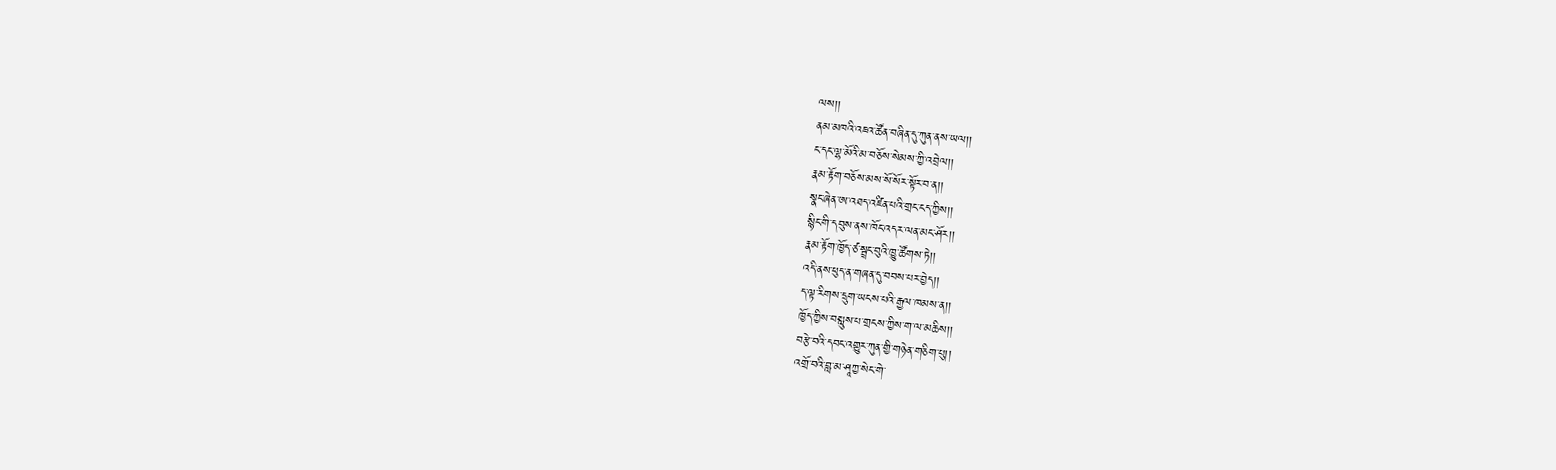ལས།།
ནམ་མཁའི་འཇའ་ཚོན་བཞིན་དུ་ཀུན་ནས་ཡལ།།
ང་དང་ལྷ་མོའི་མ་བཅོས་སེམས་ཀྱི་འབྲེལ།།
རྣམ་རྟོག་བཅོས་མས་སོ་སོར་སྟོར་བ་ན།།
སྣང་ཞེན་ཨ་འཐད་འཛིན་པའི་གྲང་ངད་ཀྱིས།།
སྙིང་གི་དབུས་ནས་ཁོང་འདར་ལན་མང་ཤོར།།
རྣམ་རྟོག་ཁྱོད་ཙ་སྦྲང་བུའི་ཁྱུ་ཚོགས་ཏེ།།
འདི་ནས་ཕུད་ན་གཞན་དུ་བབས་པར་བྱེད།།
ད་ལྟ་རིགས་དྲུག་ཡངས་པའི་རྒྱལ་ཁམས་ན།།
ཁྱོད་ཀྱིས་བསླུས་པ་གྲངས་ཀྱིས་ག་ལ་མཆིས།།
བརྩེ་བའི་དབང་འགྱུར་ཀུན་གྱི་གཉེན་གཅིག་པུ།།
འགྲོ་བའི་བླ་མ་ཤཱཀྱ་སེང་གེ་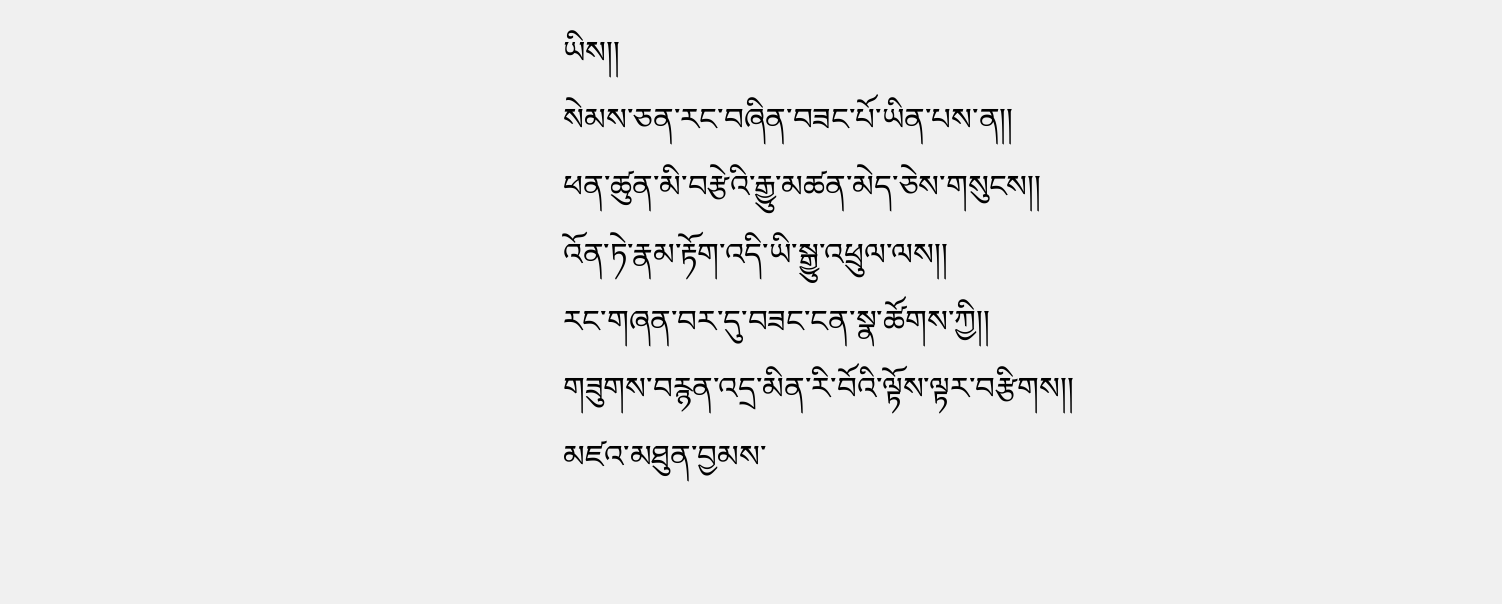ཡིས།།
སེམས་ཅན་རང་བཞིན་བཟང་པོ་ཡིན་པས་ན།།
ཕན་ཚུན་མི་བརྩེའི་རྒྱུ་མཚན་མེད་ཅེས་གསུངས།།
འོན་ཏེ་རྣམ་རྟོག་འདི་ཡི་སྒྱུ་འཕྲུལ་ལས།།
རང་གཞན་བར་དུ་བཟང་ངན་སྣ་ཚོགས་ཀྱི།།
གཟུགས་བརྙན་འདྲ་མིན་རི་བོའི་ལྟོས་ལྟར་བརྩིགས།།
མཛའ་མཐུན་བྱམས་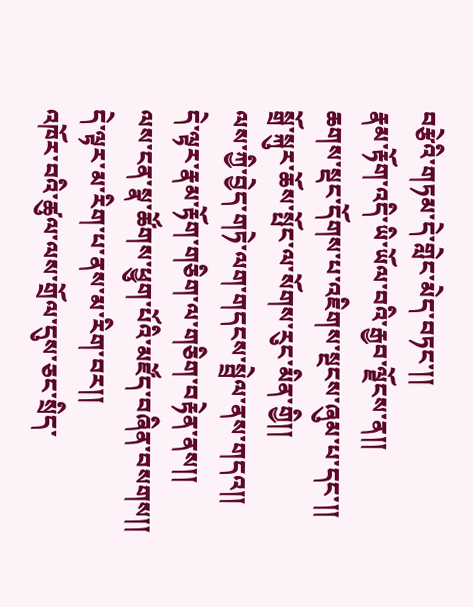བརྩེའི་གཏམ་དེ་གླེང་མེད་བཏང་།།
རྣམ་རྟོག་འདི་ཡི་ཡོལ་བའི་རྒྱབ་ལྗོངས་ན།།
ཆགས་སྡང་དོགས་པ་འཇིགས་སྔངས་ཞུམ་པ་དང་།།
སྒྲོ་སྐུར་ཆོས་སྤོང་ལ་སོགས་རུང་མིན་གྱི།།
ལས་ཀྱི་བྱེད་གཏེ་ལག་གདངས་སྦྲེལ་ནས་གདའ།།
དེ་ལྟར་རྣམ་རྟོག་གཅིག་ལ་གཅིག་བརྟེན་ནས།།
ལས་ངན་སྣ་ཚོགས་ཕྱུག་པོའི་མཛོད་བཞིན་བསགས།།
དེ་ལྟར་མ་རིག་པ་ནས་མ་རིག་བར།།
འཁོར་བའི་ཚུལ་ལས་གྲོལ་དུས་ཅང་སྲིད་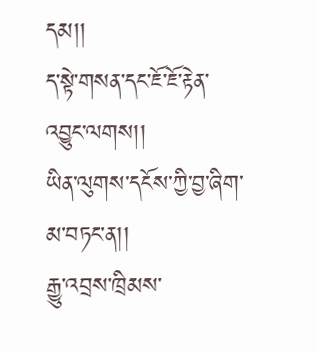དམ།།
ད་སྟེ་གསན་དང་ཇོ་ཇོ་རྟེན་འབྱུང་ལགས།།
ཡིན་ལུགས་དངོས་ཀྱི་བྱ་ཞིག་མ་བཏང་ན།།
རྒྱུ་འབྲས་ཁྲིམས་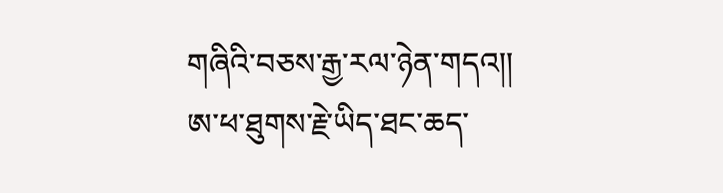གཞིའི་བཅས་རྒྱ་རལ་ཉེན་གདའ།།
ཨ་ཕ་ཐུགས་རྗེ་ཡིད་ཐང་ཆད་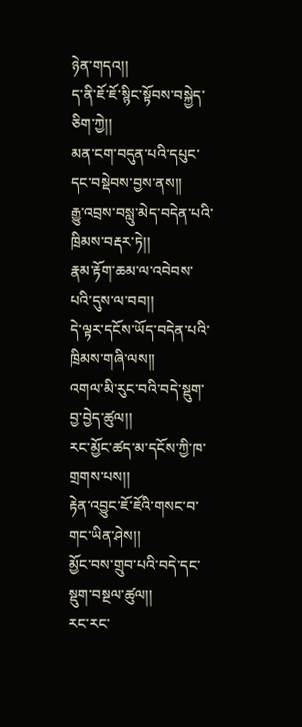ཉེན་གདའ།།
ད་ནི་ཇོ་ཇོ་སྙིང་སྟོབས་བསྐྱེད་ཅིག་ཀྱེ།།
མན་ངག་བདུན་པའི་དཔུང་དང་བསྡེབས་བྱས་ནས།།
རྒྱུ་འབྲས་བསླུ་མེད་བདེན་པའི་ཁྲིམས་བརྡར་ཏེ།།
རྣམ་རྟོག་ཆམ་ལ་འབེབས་པའི་དུས་ལ་བབ།།
དེ་ལྟར་དངོས་ཡོད་བདེན་པའི་ཁྲིམས་གཞི་ལས།།
འགལ་མི་རུང་བའི་བདེ་སྡུག་བྱ་བྱེད་ཚུལ།།
རང་མྱོང་ཚད་མ་དངོས་ཀྱི་ཁ་གྲགས་པས།།
རྟེན་འབྱུང་ཇོ་ཇོའི་གསང་བ་གང་ཡིན་ཤེས།།
མྱོང་བས་གྲུབ་པའི་བདེ་དང་སྡུག་བསྔལ་ཚུལ།།
རང་རང་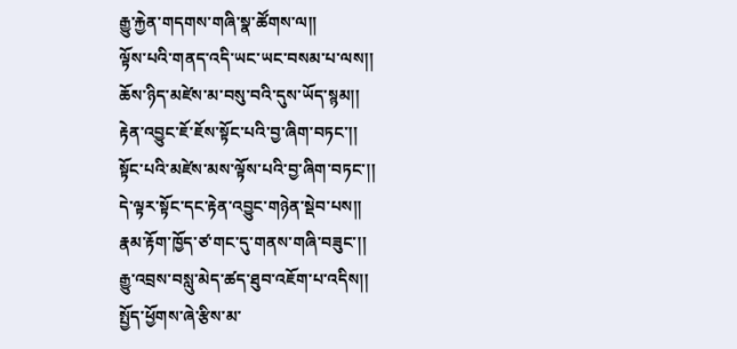རྒྱུ་རྐྱེན་གདགས་གཞི་སྣ་ཚོགས་ལ།།
ལྟོས་པའི་གནད་འདི་ཡང་ཡང་བསམ་པ་ལས།།
ཆོས་ཉིད་མཛེས་མ་བསུ་བའི་དུས་ཡོད་སྙམ།།
རྟེན་འབྱུང་ཇོ་ཇོས་སྟོང་པའི་བྱ་ཞིག་བཏང་།།
སྟོང་པའི་མཛེས་མས་ལྟོས་པའི་བྱ་ཞིག་བཏང་།།
དེ་ལྟར་སྟོང་དང་རྟེན་འབྱུང་གཉེན་སྡེབ་པས།།
རྣམ་རྟོག་ཁྱོད་ཙ་གང་དུ་གནས་གཞི་བཟུང་།།
རྒྱུ་འབྲས་བསླུ་མེད་ཚད་ཐུབ་འཇོག་པ་འདིས།།
སྤྱོད་ཕྱོགས་ཞེ་རྩིས་མ་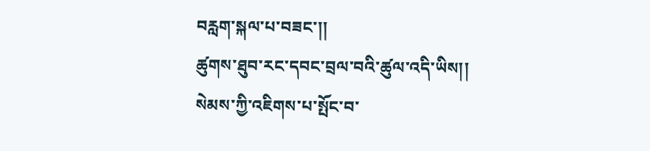བརླག་སྐལ་པ་བཟང་།།
ཚུགས་ཐུབ་རང་དབང་བྲལ་བའི་ཚུལ་འདི་ཡིས།།
སེམས་ཀྱི་འཇིགས་པ་སྤོང་བ་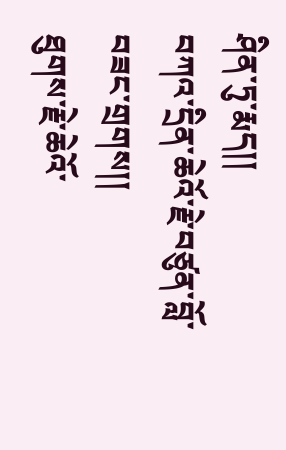ཤིན་ཏུ་རྨད།།
བཀའ་དྲིན་ཆེའོ་རྗེ་བཙུན་བློ་བཟང་གྲགས།།
ཐུགས་རྗེ་ཆེའོ་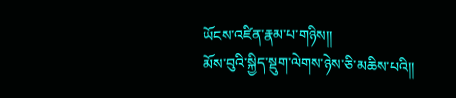ཡོངས་འཛིན་རྣམ་པ་གཉིས།།
མོས་བུའི་སྐྱིད་སྡུག་ལེགས་ཉེས་ཅི་མཆིས་པའི།།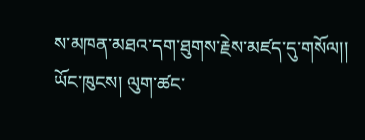ས་མཁན་མཐའ་དག་ཐུགས་རྗེས་མཛད་དུ་གསོལ།།
ཡོང་ཁུངས། ལུག་ཚང་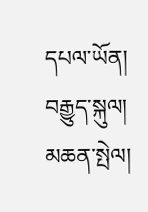དཔལ་ཡོན།
བརྒྱུད་སྐུལ།
མཆན་སྤེལ།